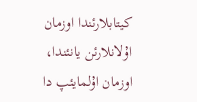کیتابلارئندا اوزمان اۇلانلارئن یانئندا، اوزمان اۇلمایئپ دا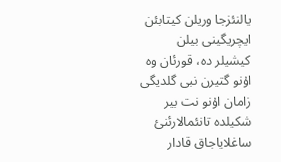یالنئزجا وریلن کیتابئن ایچریگینی بیلن کیشیلر دە، قورئان وە اۇنو گتیرن نبی گلدیگی زامان اۇنو نت بیر شکیلدە تانئمالارئنئ ساغلایاجاق قادار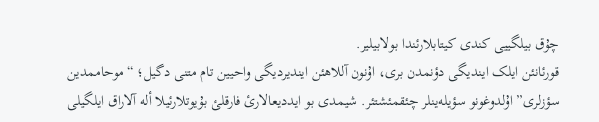چۇق بیلگییی کندی کیتابلارئندا بولابیلیر.
قورئانئن ایلک ایندیگی دؤنمدن بری، اۇنون آللاهئن ایندیردیگی واحیین تام متنی دگیل؛ “موحاممدین سؤزلری” اۇلدوغونو سؤیلەینلر چئقمئشتئر. شیمدی بو ایددیعالارئ فارقلئ بۇیوتلارئیلا ألە آلاراق ایلگیلی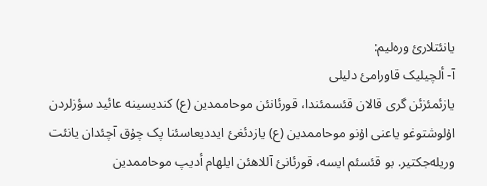یانئتلارئ ورەلیم:
آ- ألچیلیک قاورامئ دلیلی
یازئمئزئن گری قالان قئسمئندا، قورئانئن موحاممدین (ع) کندیسینە عائید سؤزلردن اۇلوشتوغو یاعنی اۇنو موحاممدین (ع) یازدئغئ ایددیعاسئنا پک چۇق آچئدان یانئت وریلەجکتیر. بو قئسئم ایسە، قورئانئ آللاهئن ایلهام أدیپ موحاممدین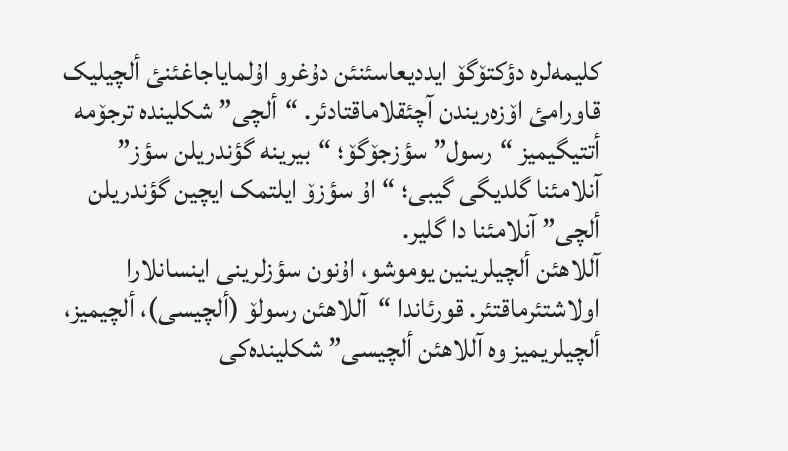کلیمەلرە دؤکتۆگۆ ایددیعاسئنئن دۇغرو اۇلمایاجاغئنئ ألچیلیک قاورامئ اۆزەریندن آچئقلاماقتادئر. “ألچی” شکلیندە ترجۆمە أتتیگیمیز “رسول” سؤزجۆگۆ؛ “بیرینە گؤندریلن سؤز” آنلامئنا گلدیگی گیبی؛ “اۇ سؤزۆ ایلتمک ایچین گؤندریلن ألچی” آنلامئنا دا گلیر.
آللاهئن ألچیلرینین یوموشو، اۇنون سؤزلرینی اینسانلارا اولاشتئرماقتئر. قورئاندا “آللاهئن رسولۆ (ألچیسی)، ألچیمیز، ألچیلریمیز وە آللاهئن ألچیسی” شکلیندەکی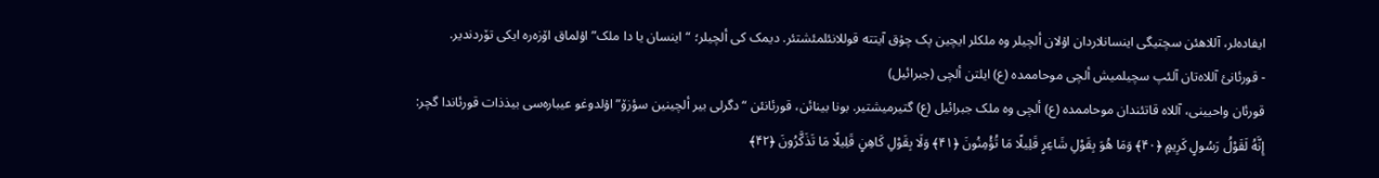ایفادەلر، آللاهئن سچتیگی اینسانلاردان اۇلان ألچیلر وە ملکلر ایچین پک چۇق آیتتە قوللانئلمئشتئر. دیمک کی ألچیلر؛ “اینسان یا دا ملک” اۇلماق اۆزەرە ایکی تۆردندیر.
- قورئانئ آللاەتان آلئپ سچیلمیش ألچی موحاممدە (ع) ایلتن ألچی (جبرائیل)
قورئان واحیینی، آللاە قاتئندان موحاممدە (ع) ألچی وە ملک جبرائیل (ع) گتیرمیشتیر. بونا بینائن، قورئانئن “دگرلی بیر ألچینین سؤزۆ” اۇلدوغو عیبارەسی بیذذات قورئاندا گچر:
إِنَّهُ لَقَوْلُ رَسُولٍ كَرِيمٍ ﴿۴۰﴾ وَمَا هُوَ بِقَوْلِ شَاعِرٍ قَلِيلًا مَا تُؤْمِنُونَ ﴿۴۱﴾ وَلَا بِقَوْلِ كَاهِنٍ قَلِيلًا مَا تَذَكَّرُونَ ﴿۴۲﴾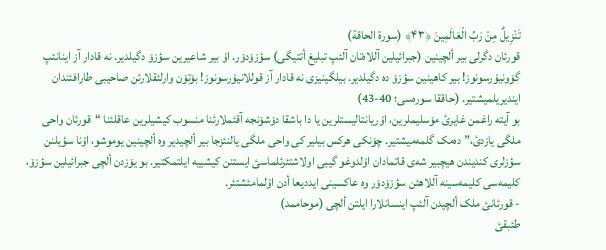تَنْزِيلٌ مِنْ رَبِّ الْعَالَمِينَ ﴿۴۳﴾ (سورة الحاقة)
قورئان دگرلی بیر ألچینین (جبرائیلین آللاەتان آلئپ تبلیغ أتتیگی) سؤزۆدۆر. اۇ بیر شاعیرین سؤزۆ دگیلدیر. نە قادار آز اینانئپ گۆونیۇرسونوز! بیر کاهینین سؤزۆ دە دگیلدیر. بیلگینیزی نە قادار آز قوللانیۇرسونوز! بۆتۆن وارلئقلارئن صاحیبی طارافئندان ایندیریلمیشتیر. (حاققا سورەسی؛ 40-43)
بو آیتە راغمن غایرئ مۆسلیملرین، اۇریانتالیستلرین یا دا باشقا دۆشۆنجە آقئملارئنا منسوب کیشیلرین عاقلئنا “قورئان واحی ملگی یازدئ،” دەمک گلمەمیشتیر. چۆنکی هرکس بیلیر کی واحی ملگی یالنئزجا بیر ألچیدیر وە ألچینین یوموشو، اۇنا سؤیلنن سؤزلری کندیندن هیچبیر شەی قاتمادان اۇلدوغو گیبی اولاشتئرئلماسئ ایستنن کیشییە ایلتمکتیر. بو یۆزدن ألچی جبرائیلین سؤزۆ، کلیمەسی کلیمەسینە آللاهئن سؤزۆدۆر وە عاکسینی ایددیعا أدن اۇلمامئشتئر.
- قورئانئ ملک ألچیدن آلئپ اینسانلارا ایلتن ألچی (موحاممد)
طئبقئ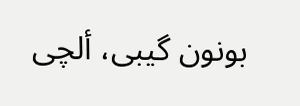بونون گیبی، ألچی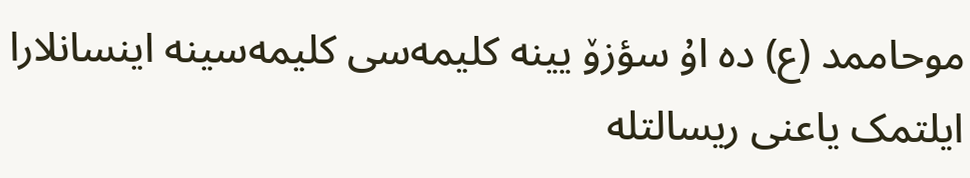موحاممد (ع) دە اۇ سؤزۆ یینە کلیمەسی کلیمەسینە اینسانلارا ایلتمک یاعنی ریسالتلە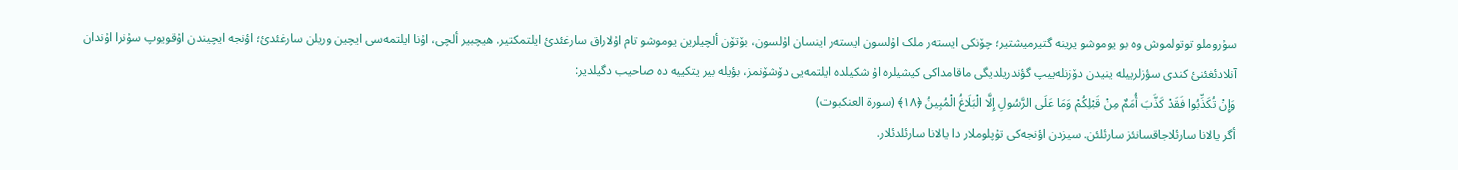سۇروملو توتولموش وە بو یوموشو یرینە گتیرمیشتیر؛ چۆنکی ایستەر ملک اۇلسون ایستەر اینسان اۇلسون، بۆتۆن ألچیلرین یوموشو تام اۇلاراق سارغئدئ ایلتمکتیر. هیچبیر ألچی، اۇنا ایلتمەسی ایچین وریلن سارغئدئ؛ اؤنجە ایچیندن اۇقویوپ سۇنرا اۇندان آنلادئغئنئ کندی سؤزلرییلە ینیدن دۆزنلەییپ گؤندریلدیگی ماقامداکی کیشیلرە اۇ شکیلدە ایلتمەیی دۆشۆنمز، بؤیلە بیر یتکییە دە صاحیب دگیلدیر:
وَإِنْ تُكَذِّبُوا فَقَدْ كَذَّبَ أُمَمٌ مِنْ قَبْلِكُمْ وَمَا عَلَى الرَّسُولِ إِلَّا الْبَلَاغُ الْمُبِينُ ﴿۱۸﴾ (سورة العنکبوت)
أگر یالانا سارئلاجاقسانئز سارئلئن. سیزدن اؤنجەکی تۇپلوملار دا یالانا سارئلدئلار.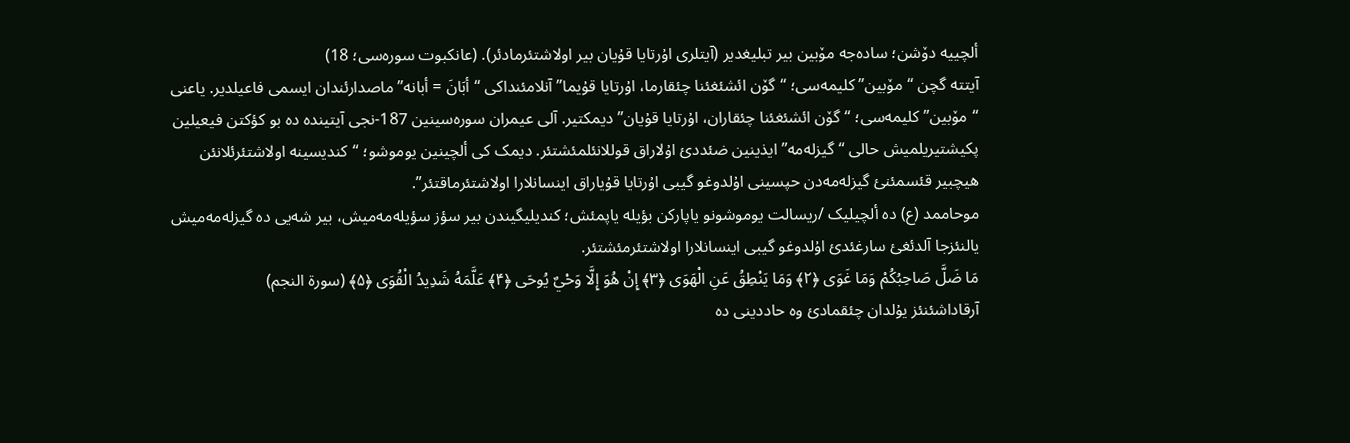ألچییە دۆشن؛ سادەجە مۆبین بیر تبلیغدیر (آیتلری اۇرتایا قۇیان بیر اولاشتئرمادئر). (عانکبوت سورەسی؛ 18)
آیتتە گچن “مۆبین” کلیمەسی؛ “گۆن ائشئغئنا چئقارما، اۇرتایا قۇیما” آنلامئنداکی “أبَانَ = أبانە” ماصدارئندان ایسمی فاعیلدیر. یاعنی “مۆبین” کلیمەسی؛ “گۆن ائشئغئنا چئقاران، اۇرتایا قۇیان” دیمکتیر. آلی عیمران سورەسینین 187-نجی آیتیندە دە بو کؤکتن فیعیلین پکیشتیریلمیش حالی “گیزلەمە” ایذینین ضئددئ اۇلاراق قوللانئلمئشتئر. دیمک کی ألچینین یوموشو؛ “کندیسینە اولاشتئرئلانئن هیچبیر قئسمئنئ گیزلەمەدن حپسینی اۇلدوغو گیبی اۇرتایا قۇیاراق اینسانلارا اولاشتئرماقتئر”.
موحاممد (ع) دە ألچیلیک /ریسالت یوموشونو یاپارکن بؤیلە یاپمئش؛ کندیلیگیندن بیر سؤز سؤیلەمەمیش، بیر شەیی دە گیزلەمەمیش یالنئزجا آلدئغئ سارغئدئ اۇلدوغو گیبی اینسانلارا اولاشتئرمئشتئر.
مَا ضَلَّ صَاحِبُكُمْ وَمَا غَوَى ﴿۲﴾ وَمَا يَنْطِقُ عَنِ الْهَوَى ﴿۳﴾ إِنْ هُوَ إِلَّا وَحْيٌ يُوحَى ﴿۴﴾ عَلَّمَهُ شَدِيدُ الْقُوَى ﴿۵﴾ (سورة النجم)
آرقاداشئنئز یۇلدان چئقمادئ وە حاددینی دە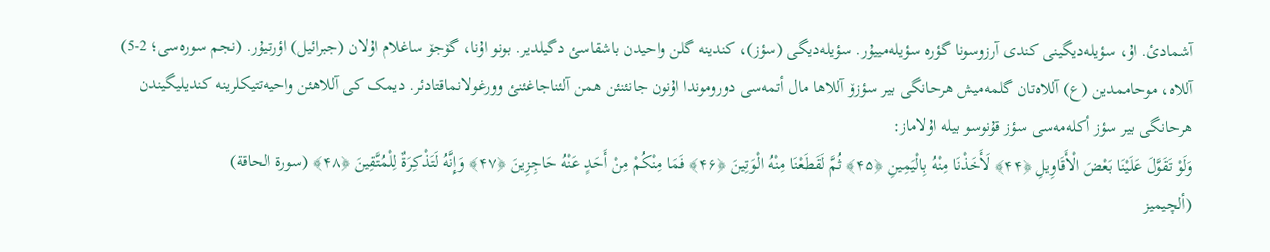آشمادئ. اۇ، سؤیلەدیگینی کندی آرزوسونا گؤرە سؤیلەمییۇر. سؤیلەدیگی (سؤز)، کندینە گلن واحیدن باشقاسئ دگیلدیر. بونو اۇنا، گۆجۆ ساغلام اۇلان (جبرائیل) اؤرتیۇر. (نجم سورەسی؛ 2-5)
آللاە، موحاممدین (ع) آللاەتان گلمەمیش هرحانگی بیر سؤزۆ آللاها مال أتمەسی دوروموندا اۇنون جانئنئن همن آلئناجاغئنئ وورغولانماقتادئر. دیمک کی آللاهئن واحیەتتیکلرینە کندیلیگیندن هرحانگی بیر سؤز أکلەمەسی سؤز قۇنوسو بیلە اۇلاماز:
وَلَوْ تَقَوَّلَ عَلَيْنَا بَعْضَ الْأَقَاوِيلِ ﴿۴۴﴾ لَأَخَذْنَا مِنْهُ بِالْيَمِينِ ﴿۴۵﴾ ثُمَّ لَقَطَعْنَا مِنْهُ الْوَتِينَ ﴿۴۶﴾ فَمَا مِنْكُمْ مِنْ أَحَدٍ عَنْهُ حَاجِزِينَ ﴿۴۷﴾ وَإِنَّهُ لَتَذْكِرَةٌ لِلْمُتَّقِينَ ﴿۴۸﴾ (سورة الحاقة)
(ألچیمیز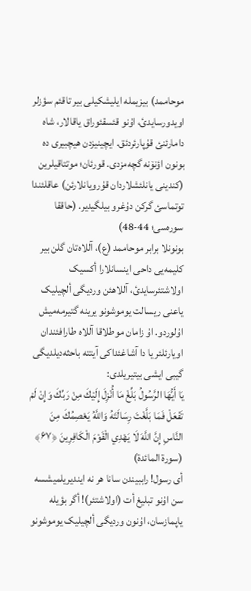موحاممد) بیزیملە ایلیشکیلی بیر تاقئم سؤزلر اویدورسایدئ، اۇنو قئسقئوراق یاقالار، شاە دامارئنئ قۇپارئردئق. ایچینیزدن هیچبیری دە بونون اؤنۆنە گچەمزدی. قورئان؛ موتتاقیلرین (کندینی یانلئشلاردان قۇرویانلارئن) عاقلئندا توتماسئ گرکن دۇغرو بیلگیدیر. (حاققا سورەسی؛ 44-48)
بونونلا برابر موحاممد (ع)، آللاەتان گلن بیر کلیمەیی داحی اینسانلارا أکسیک اولاشتئرسایدئ، آللاهئن وردیگی ألچیلیک یاعنی ریسالت یوموشونو یرینە گتیرمەمیش اۇلوردو. اۇ زامان موطلاقا آللاە طارافئندان اویارئلئر یا دا آشاغئداکی آیتتە باحثەدیلدیگی گیبی ایشی بیتیریلدی:
يَا أَيُّهَا الرَّسُولُ بَلِّغْ مَا أُنْزِلَ إِلَيْكَ مِنْ رَبِّكَ وَإِنْ لَمْ تَفْعَلْ فَمَا بَلَّغْتَ رِسَالَتَهُ وَاللَّهُ يَعْصِمُكَ مِنَ النَّاسِ إِنَّ اللَّهَ لَا يَهْدِي الْقَوْمَ الْكَافِرِينَ ﴿۶۷﴾ (سورة المائدة)
أی رسول! راببیندن سانا هر نە ایندیریلمیشسە سن اۇنو تبلیغ أت (اولاشتئر)! أگر بؤیلە یاپمازسان، اۇنون وردیگی ألچیلیک یوموشونو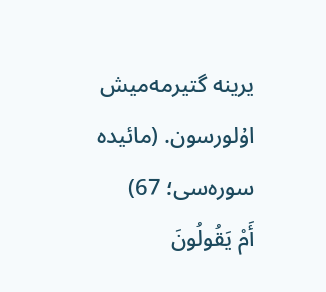یرینە گتیرمەمیش اۇلورسون. (مائیدە سورەسی؛ 67)
أَمْ يَقُولُونَ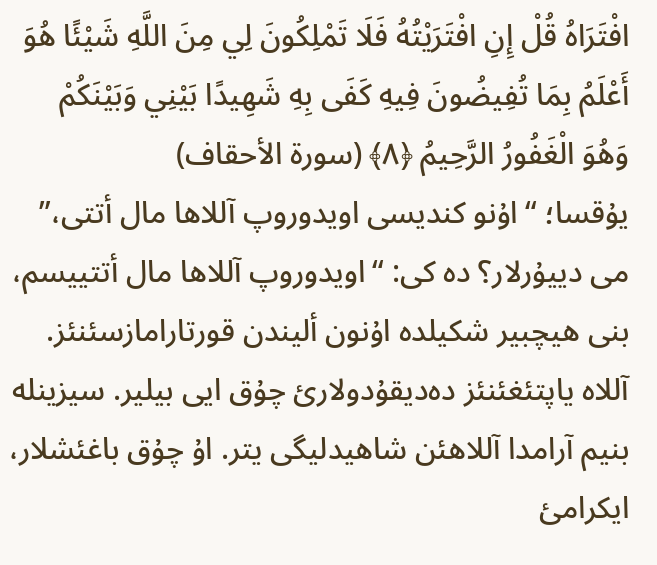افْتَرَاهُ قُلْ إِنِ افْتَرَيْتُهُ فَلَا تَمْلِكُونَ لِي مِنَ اللَّهِ شَيْئًا هُوَ أَعْلَمُ بِمَا تُفِيضُونَ فِيهِ كَفَى بِهِ شَهِيدًا بَيْنِي وَبَيْنَكُمْ وَهُوَ الْغَفُورُ الرَّحِيمُ ﴿۸﴾ (سورة الأحقاف)
یۇقسا؛ “اۇنو کندیسی اویدوروپ آللاها مال أتتی،” می دییۇرلار؟ دە کی: “اویدوروپ آللاها مال أتتییسم، بنی هیچبیر شکیلدە اۇنون ألیندن قورتارامازسئنئز. آللاە یاپتئغئنئز دەدیقۇدولارئ چۇق ایی بیلیر. سیزینلە بنیم آرامدا آللاهئن شاهیدلیگی یتر. اۇ چۇق باغئشلار، ایکرامئ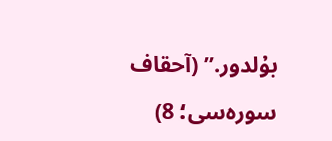بۇلدور.” (آحقاف سورەسی؛ 8)